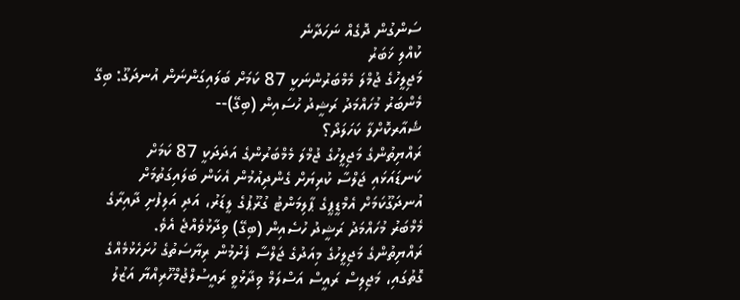ސަންގުން ދޮގެއް ނަހަދާނެ
ކުއްލި ޚަބަރު
މަޖިލީހުގެ ޖުމްލަ މެމްބަރުންނަކީ 87 ކަމަށް ބަލައިގަންނަން އުނދަގޫ: ބިގޭ
މެންބަރު މުހައްމަދު ރަޝީދު ހުސައިން (ބިގޭ)--
ޝެއާރކޮށްލާ ކަހަލަދޯ؟
ރައްޔިތުންގެ މަޖިލީހުގެ ޖުމްލަ މެމްބަރުންގެ އަދަދަކީ 87 ކަމަށް ކަނޑައަޅައި ޖަލްސާ ކުރިޔަށް ގެންދިއުމުން އެކަން ބަލައިގަތުމަށް އުނދަގޫކަމަށް އެމްޑީޕީގެ ޕާލިމަންޓު ގުރޫޕުގެ ލީޑަރު، އަދި އަލިފުށި ދާއިރާގެ މެމްބަރު މުހައްމަދު ރަޝީދު ހުސެއިން (ބިގޭ) ވިދާޅުވެއްޖެ އެވެ.
ރައްޔިތުންގެ މަޖިލީހުގެ މިއަދުގެ ޖަލްސާ ފެށުމުން ރިޔާސަތުގެ ހުށަހެޅުމެއްގެ ގޮތުގައި، މަޖިލިސް ރައީސް އަސްލަމް ވިދާޅުވީ ރައީސުލްޖުމްހޫރިއްޔާ އަޒުލު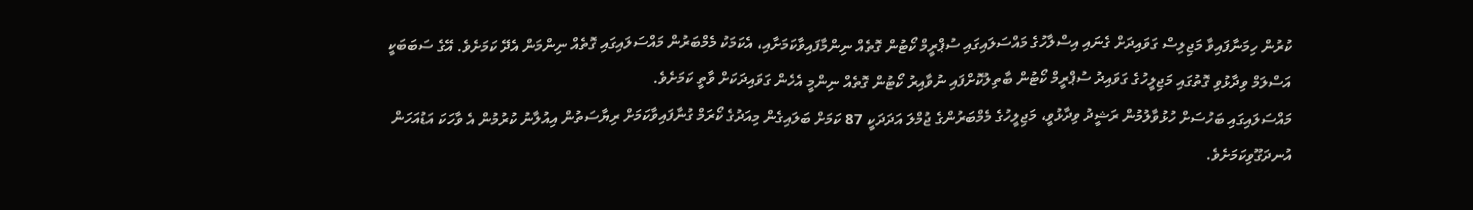ކުރުން ހިމަނާފައިވާ މަޖިލިސް ގަވައިދަށް ގެނައި އިސްލާހުގެ މައްސަލައިގައި ސުޕްރީމް ކޯޓުން ގޮތެއް ނިންމާފައިވާކަމަށާއި، އެކަމަކު މެމްބަރުން މައްސަލައިގައި ގޮތެއް ނިންމަން އެދޭ ކަމަށެވެ. އޭގެ ސަބަބަކީ އަސްލަމް ވިދާޅުވި ގޮތުގައި މަޖިލީހުގެ ގަވައިދު ސުޕްރީމް ކޯޓުން ބާތިލުކޮށްފައި ނުވާއިރު ކޯޓުން ގޮތެއް ނިންމީ އެހެން ގަވައިދަކަށް ވާތީ ކަމަށެވެ.
މައްސަލައިގައި ބަހުސަށް ހުޅުވާލުމުން ރަޝީދު ވިދާޅުވީ، މަޖިލީހުގެ މެމްބަރުންގެ ޖުމްލަ އަދަދަކީ 87 ކަމަށް ބަލައިގެން މިއަދުގެ ކޯރަމް ގުނާފައިވާކަމަށް ރިޔާސަތުން އިއުލާނު ކުރުމުން އެ ވާހަކަ އަޑުއަހަން އުނދަގޫވިކަމަށެވެ.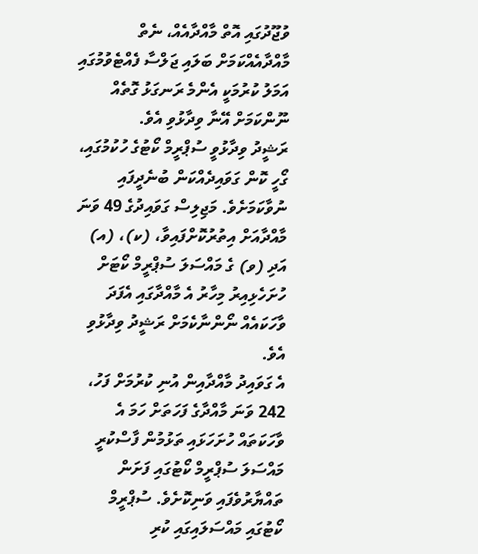ވުޖޫދުގައި އޮތް މާއްދާއެއް، ނެތް މާއްދާއެއްކަމަށް ބަލައި ޖަލްސާ ފެއްޓެވުމުގައި އަމަލު ކުރުމަކީ އެންމެ ރަނގަޅު ގޮތެއް ނޫންކަމަށް އޭނާ ވިދާޅުވި އެވެ.
ރަޝީދު ވިދާޅުވީ ސުޕްރީމް ކޯޓުގެ ހުކުމުގައި، ގޯހީ ކޮން ގަވައިދެއްކަން ބުނެދީފައި ނުވާކަމަށެވެ. މަޖިލިސް ގަވައިދުގެ 49 ވަނަ މާއްދާއަށް އިތުރުކޮށްފައިވާ، (ކ)، (އ) އަދި (ވ) ގެ މައްސަލަ ސުޕްރީމް ކޯޓަށް ހުށަހެޅިއިރު މިހާރު އެ މާއްދާގައި އެފަދަ ވާހަކައެއް ނޯންނާކެމަށް ރަޝީދު ވިދާޅުވި އެވެ.
އެ ގަވައިދު މާއްދާއިން އުނި ކުރުމަށް ފަހު، 242 ވަނަ މާއްދާގެ ފަހަތަށް ހަމަ އެ ވާހަކަތައް ހުށަހަޅައި ތަޅުމުން ފާސްކުރީ މައްސަލަ ސުޕްރީމް ކޯޓުގައި ފަށަން ތައްޔާރުވެފައި ވަނިކޮށެވެ. ސުޕްރީމް ކޯޓުގައި މައްސަލައިގައި ކުރި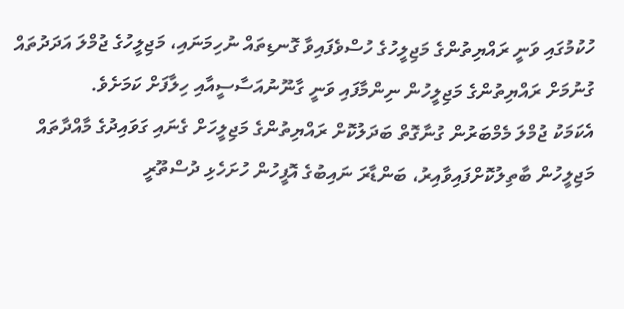ހުކުމުގައި ވަނީ ރައްޔިތުންގެ މަޖިލީހުގެ ހުސްވެފައިވާ ގޮނޑިތައް ނުހިމަނައި، މަޖިލީހުގެ ޖުމްލަ އަދަދުތައް ގުނުމަށް ރައްޔިތުންގެ މަޖިލީހުން ނިންމާފައި ވަނީ ގާނޫނުއަސާސީއާއި ހިލާފަށް ކަމަށެވެ.
އެކަމަކު ޖުމްލަ މެމްބަރުން ގުނާގޮތް ބަދަލުކޮށް ރައްޔިތުންގެ މަޖިލީހަށް ގެނައި ގަވައިދުގެ މާއްދާތައް މަޖިލީހުން ބާތިލުކޮށްފައިވާއިރު، ބަންޑާރަ ނައިބުގެ އޮފީހުން ހުށަހެޅި ދުސްތޫރީ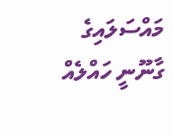މައްސަލައިގެ ގާނޫނީ ހައްލެއް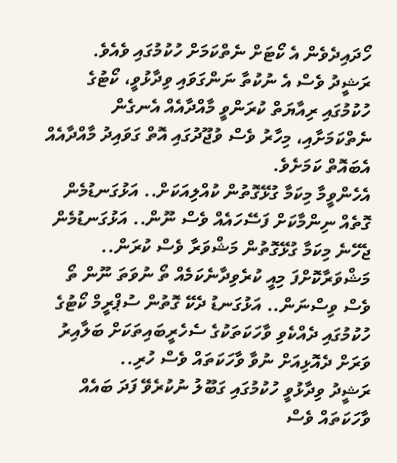ހޯދައިދެވެން އެ ކޯޓަށް ނެތްކަމަށް ހުކުމުގައި ވެއެވެ.
ރަޝީދު ވެސް އެ ނުކުތާ ނަންގަވައި ވިދާޅުވީ، ކޯޓުގެ ހުކުމުގައި ރިއާޔަތް ކުރަންވީ މާއްދާއެއް އެނގެން ނެތްކަމަށާއި، މިހާރު ވެސް ވުޖޫދުގައި އޮތް ގަވައިދު މާއްދާއެއް އެބައޮތް ކަމަށެވެ.
އެހެންވީމާ މިކަމާ ގުޅޭގޮތުން ކުއްލިއަކަށް.. އަޅުގަނޑުމެން ގޮތެއް ނިންމާކަށް ފަސޭހައެއް ވެސް ނޫން.. އަޅުގަނޑުމެން ޖެހޭނެ މިކަމާ ގުޅޭގޮތުން މަޝްވަރާ ވެސް ކުރަން.. މަޝްވަރާކޮށްފަ މިއީ ކުރެވިދާނެކަމެއް ތޯ ނުވަތަ ނޫން ތޯ ވެސް ވިސްނަން.. އަޅުގަނޑު ދެކޭ ގޮތުން ސުޕްރީމް ކޯޓުގެ ހުކުމުގައި ދެއްކެވި ވާހަކަތަކުގެ ސެހެރީބައިތަކަށް ބަލާއިރު ވަރަށް ދެއޮޅިއަށް ނުވާ ވާހަކަތައް ވެސް ހުރި..
ރަޝީދު ވިދާޅުވީ ހުކުމުގައި ގަބޫލު ނުކުރެވޭ ފަދަ ބައެއް ވާހަކަތައް ވެސް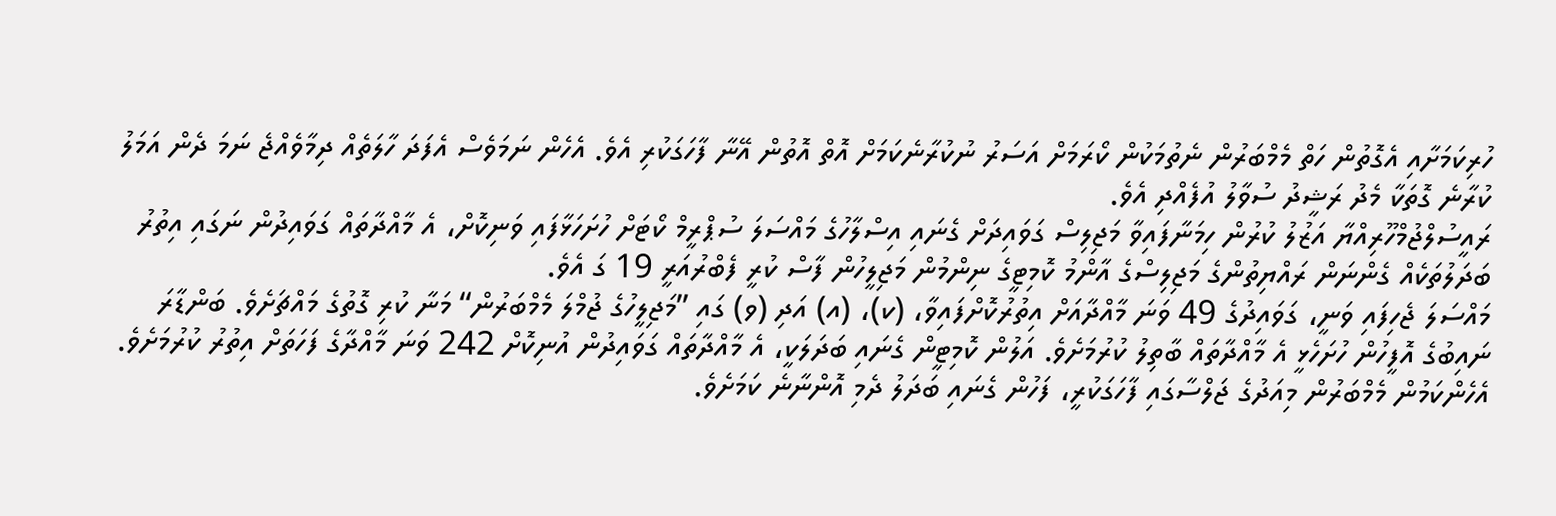ހުރިކަމަށާއި އެގޮތުން ހަތް މެމްބަރުން ނެތުމަކުން ކޯރަމަށް އަސަރު ނުކުރާނެކަމަށް އޮތް އޮތުން އޭނާ ފާހަގަކުރި އެވެ. އެހެން ނަމަވެސް އެފަދަ ހާލަތެއް ދިމާވެއްޖެ ނަމަ ދެން އަމަލު ކުރާނެ ގޮތަކާ މެދު ރަޝީދު ސުވާލު އުފެއްދި އެވެ.
ރައީސުލްޖުމްހޫރިއްޔާ އަޒުލު ކުރުން ހިމަނާފައިވާ މަޖިލިސް ގަވައިދަށް ގެނައި އިސްލާހުގެ މައްސަލަ ސުޕްރީމް ކޯޓަށް ހުށަހަޅާފައި ވަނިކޮށް، އެ މާއްދާތައް ގަވައިދުން ނަގައި އިތުރު ބަދަލުތަކެއް ގެންނަން ރައްޔިތުންގެ މަޖިލިސްގެ އާންމު ކޮމިޓީގެ ނިންމުން މަޖިލީހުން ފާސް ކުރީ ފެބްރުއަރީ 19 ގަ އެވެ.
މައްސަލަ ޖެހިފައި ވަނީ، ގަވައިދުގެ 49 ވަނަ މާއްދާއަށް އިތުރުކޮށްފައިވާ، (ކ)، (އ) އަދި (ވ) ގައި ”މަޖިލީހުގެ ޖުމްލަ މެމްބަރުން“ މަނާ ކުރި ގޮތުގެ މައްޗަށެވެ. ބަންޑާރަ ނައިބުގެ އޮފީހުން ހުށަހެޅީ އެ މާއްދާތައް ބާތިލު ކުރުމަށެވެ. އަލުން ކޮމިޓީން ގެނައި ބަދަލަކީ، އެ މާއްދާތައް ގަވައިދުން އުނިކޮށް 242 ވަނަ މާއްދާގެ ފަހަތަށް އިތުރު ކުރުމަށެވެ. އެހެންކަމުން މެމްބަރުން މިއަދުގެ ޖަލްސާގައި ފާހަގަކުރީ، ފަހުން ގެނައި ބަދަލު ދެމި އޮންނާނެ ކަމަށެވެ.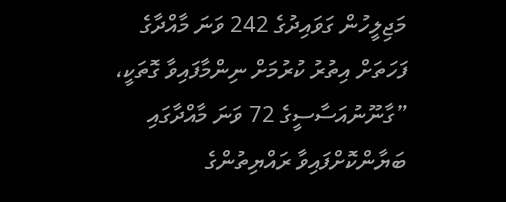މަޖިލީހުން ގަވައިދުގެ 242 ވަނަ މާއްދާގެ ފަހަތަށް އިތުރު ކުރުމަށް ނިންމާފައިވާ ގޮތަކީ، ”ގާނޫނުއަސާސީގެ 72 ވަނަ މާއްދާގައި ބަޔާންކޮށްފައިވާ ރައްޔިތުންގެ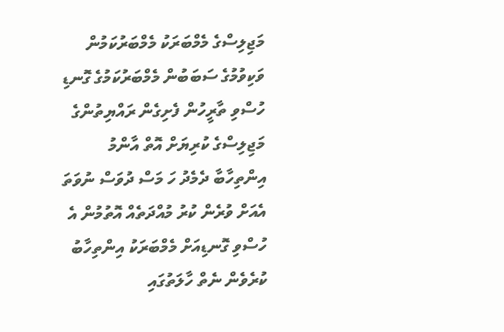މަޖިލިސްގެ މެމްބަރަކު މެމްބަރުކަމުން ވަކިވުމުގެ ސަބަބުން މެމްބަރުކަމުގެ ގޮނޑި ހުސްވި ތާރީހުން ފެށިގެން ރައްޔިތުންގެ މަޖިލިސްގެ ކުރިޔަށް އޮތް އާންމު އިންތިހާބާ ދެމެދު ހަ މަސް ދުވަސް ނުވަތަ އެއަށް ވުރެން ކުރު މުއްދަތެއް އޮތުމުން އެ ހުސްވި ގޮނޑިއަށް މެމްބަރަކު އިންތިހާބު ކުރެވެން ނެތް ހާލަތުގައި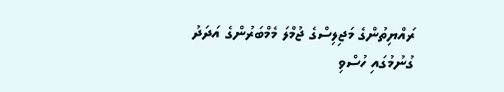ރައްޔިތުންގެ މަޖިލިސްގެ ޖުމްލަ މެމްބަރުންގެ އަދަދު ގުނުމުގައި ހުސްވި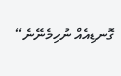ގޮނޑިއެއް ނުހިމެނޭނެ“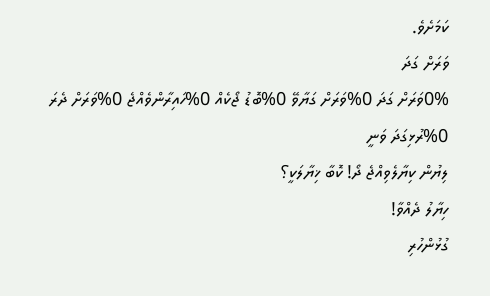ކަމަށެވެ.
ވަރަށް ގަދަ
0%ވަރަށް ގަދަ 0%ވަރަށް ގަޔާވޭ 0%ބޮޑު ޖޯކެއް 0%ހައިރާންވެއްޖެ 0%ވަރަށް ދެރަ 0%ރުޅިގަދަ ވަނީ
ލިޔުން ކިޔާލެވިއްޖެ ދޯ! ކޮބާ ޚިޔާލަކީ؟
ހިޔާލު ދެއްވާ!
ގުޅުންހުރި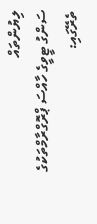ލިޔުންތައް
ސަންގު ޓީވީގެ ހާއްސަ ޕްރޮގްރާމްތަކުގެ ތެރޭގައި: